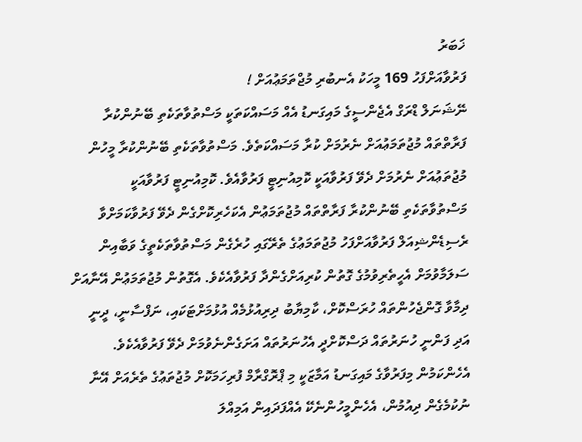ޚަބަރު
ފަރުވާއަށްފަހު 169 މީހަކު އެނބުރި މުޖްތަމަޢުއަށް !
ނޭޝަނަލް ޑްރަގް އެޖެންސީގެ މައިގަނޑު އެއް މަސައްކަތަކީ މަސްތުވާތަކެތި ބޭނުންކުރާ ފަރާތްތައް މުޖުތަމަޢުއަށް ނެރުމަށް ކުރާ މަސައްކަތެވެ. މަސްތުވާތަކެތި ބޭނުންކުރާ މީހުން މުޖުތަޢުއަށް ނެރުމަށް ދެވޭ ފަރުވާއަކީ ކޮމިއުނިޓީ ފަރުވާއެވެ. ކޮމިއުނިޓީ ފަރުވާއަކީ މަސްތުވާތަކެތި ބޭނުންކުރާ ފަރާތްތައް މުޖުތަމަޢުން އެކަހެރިކޮށްގެން ދެވޭ ފަރުވާކަމަށްވާ ރެސިޑެންޝިއަލް ފަރުވާއަށްފަހު މުޖުތަމަޢުގެ ތެރޭގައި ހުރެގެން މަސްތުވާތަކެތީގެ ވަބާއިން ސަލަމާވުމަށް އެހީތެރިވުމުގެ ގޮތުން ކުރިއަށްގެންދާ ފަރުވާއެކެވެ. އެގޮތުން މުޖުތަމަޢުން އޭނާއަށް ދިމާވާ ގޮންޖެހުންތައް ހުރަސްކޮށް، ކާމިޔާބު ދިރިއުޅުމެއް އުޅުމަށްޓަކައި، ނަފްސާނީ، ދީނީ އަދި ފަންނީ ހުނަރުތައް ދަސްކޮށްދީ އެހުނަރުތައް އަށަގެންނެވުމަށް ދެވޭ ފަރުވާއެކެވެ. އެހެންކަމުން މިފަރުވާގެ މައިގަނޑު އަމާޒަކީ މި ޕްރޮގްރާމް ފުރިހަމަކޮށް މުޖުތަޢުގެ ތެރެއަށް އޭނާ ނުކުމެގެން ދިއުމުން، އެހެންމީހުންނެކޭ އެއްފަދައިން އަމިއްލަ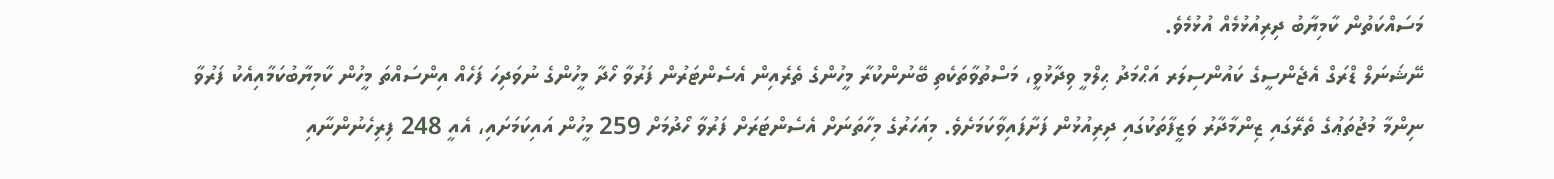މަސައްކަތުން ކާމިޔާބު ދިރިއުޅުމެއް އުޅުމެވެ.
ނޭޝަނަލް ޑްރަގް އެޖެންސީގެ ކައުންސިލަރ އަޙްމަދު ޙިލްމީ ވިދާޅުވީ، މަސްތުވާތަކެތި ބޭނުންކުރާ މީހުންގެ ތެރެއިން އެސެންޓަރުން ފަރުވާ ހޯދާ މީހުންގެ ނުވަދިހަ ފަހެއް އިންސައްތަ މީހުން ކާމިޔާބުކަމާއިއެކު ފަރުވާ ނިންމާ މުޖުތަޢުގެ ތެރޭގައި ޒިންމާދާރު ވަޒީފާތަކުގައި ދިރިއުޅުން ފަށާފައިވާކަމަށެވެ. މިއަހަރުގެ މިހާތަނަށް އެސެންޓަރަށް ފަރުވާ ހޯދުމަށް 259 މީހުން އައިކަމަށައި، އެއީ 248 ފިރިހެނުންނާއި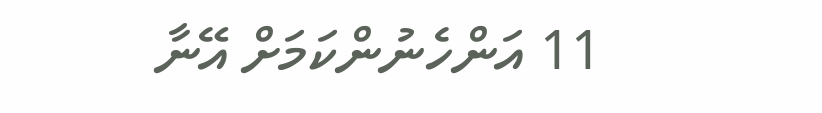11 އަންހެނުންކަމަށް އޭނާ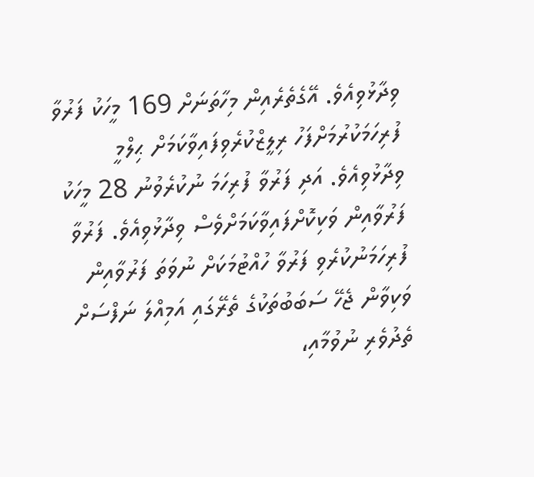ވިދާޅުވިއެވެ. އޭގެތެރެއިން މިހާތަނަށް 169 މީހަކު ފަރުވާ ފުރިހަމަކުރުމަށްފަހު ރިލީޒްކުރެވިފައިވާކަމަށް ޙިލްމީ ވިދާޅުވިއެވެ. އަދި ފަރުވާ ފުރިހަމަ ނުކުރެވުނު 28 މީހަކު ފަރުވާއިން ވަކިކޮށްފައިވާކަމަށްވެސް ވިދާޅުވިއެވެ. ފަރުވާ ފުރިހަމަނުކުރެވި ފަރުވާ ހުއްޓުމަކަށް ނުވަތަ ފަރުވާއިން ވަކިވާން ޖެހޭ ސަބަބުތަކުގެ ތެރޭގައި އަމިއްލަ ނަފްސަށް ތެދުވެރި ނުވުމާއި،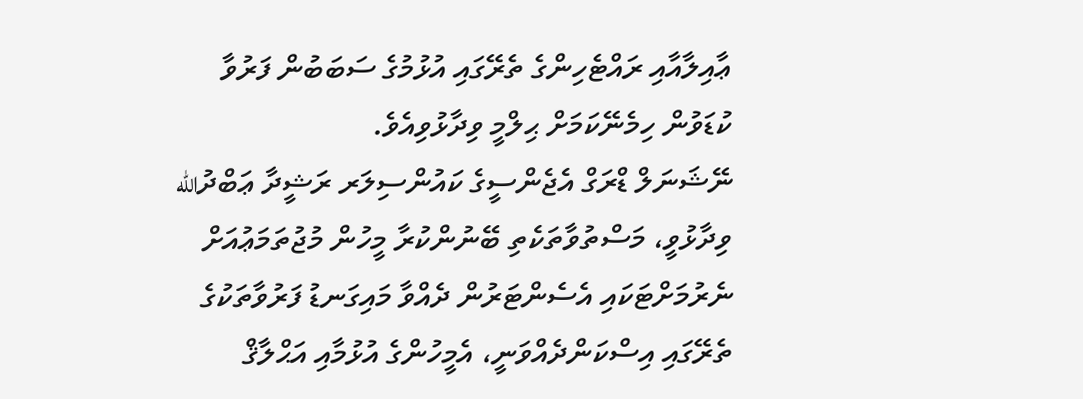ޢާއިލާއާއި ރައްޓެހިންގެ ތެރޭގައި އުޅުމުގެ ސަބަބުން ފަރުވާ ކުޑަވުން ހިމެނޭކަމަށް ޙިލްމީ ވިދާޅުވިއެވެ.
ނޭޝަނަލް ޑްރަގް އެޖެންސީގެ ކައުންސިލަރ ރަޝީދާ ޢަބްދުالله ވިދާޅުވީ، މަސްތުވާތަކެތި ބޭނުންކުރާ މީހުން މުޖުތަމަޢުއަށް ނެރުމަށްޓަކައި އެސެންޓަރުން ދެއްވާ މައިގަނޑު ފަރުވާތަކުގެ ތެރޭގައި އިސްކަންދެއްވަނީ، އެމީހުންގެ އުޅުމާއި އަޙްލާޤް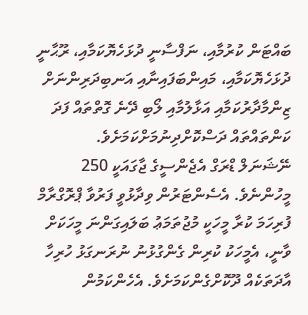ބައްޓަން ކުރުމާއި، ނަފްސާނީ ދުޅަހެޔޮކަމާއި، ރޫޙާނީ ދުޅަހެޔޮކަމާއި، މައިންބަފައިނާއި އަނބިދަރިންނަށް ޒިންމާދާރުކަމާއި އަޅާލުމާއި ލޯބި ދޭނެ ގޮތްތައް ފަދަ ކަންތައްތައް ދަސްކޮށްދިނުމަށްކަމަށެވެ.
ނޭޝަނަލް ޑްރަގް އެޖެންސީގެ ޖާގައަކީ 250 މީހުންނެވެ. އެސެންޓަރުން ވިދާޅުވީ ފަރުވާ ޕްރޮގްރާމް ފުރިހަމަ ކުރާ މީހަކީ މުޖުތަމަޢު ބަލައިގަންނަ މީހަކަށް ވާނީ، އެމީހަކު ކުރިން ގެންގުޅުނު ނުރަނގަޅު ހުރިހާ އާދަތަކެއް ދޫކޮށްގެންކަމަށެވެ. އެހެންކަމުން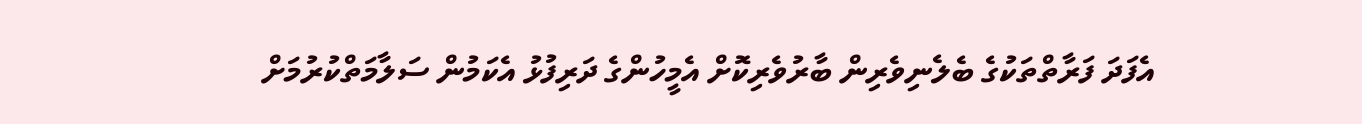އެފަދަ ފަރާތްތަކުގެ ބެލެނިވެރިން ބާރުވެރިކޮށް އެމީހުންގެ ދަރިފުޅު އެކަމުން ސަލާމަތްކުރުމަށް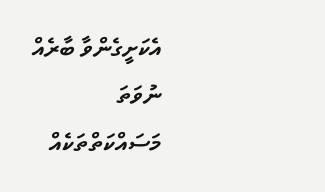އެކަށީގެންވާ ބާރެއް ނުވަތަ މަސައްކަތްތަކެއް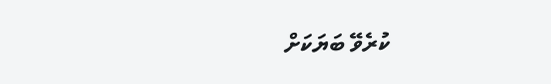ކުރެވޭ ބަޔަކަށް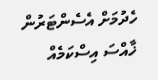ހެދުމަށް އެސެންޓަރުން ޚާއްސަ އިސްކަމެއް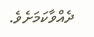ދެއްވާކަމަށެވެ.